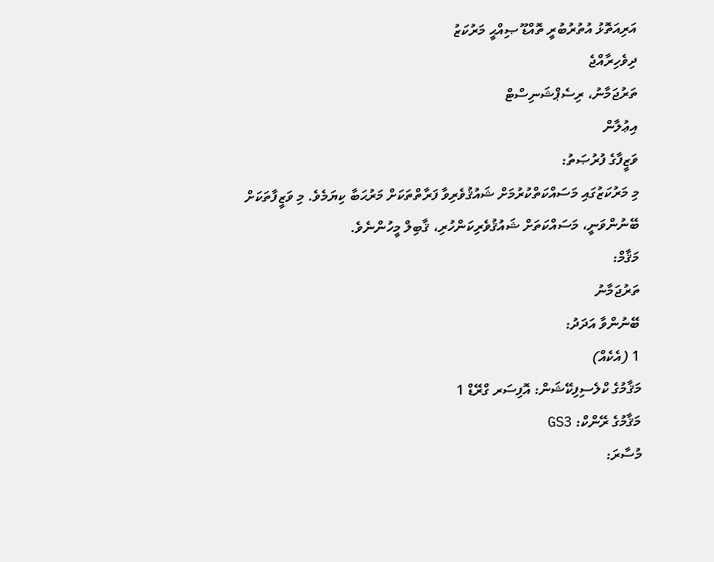އަރިއަތޮޅު އުތުރުބުރީ ތޮއްޑޫ ޞިއްޙީ މަރުކަޒު
ދިވެހިރާއްޖެ
ތަރުޖަމާނު، ރިސެޕްޝަނިސްޓް
އިޢުލާން
ވަޒީފާގެ ފުރުޞަތު:
މި މަރުކަޒުގައި މަސައްކަތްކުރުމަށް ޝައުޤުވެރިވާ ފަރާތްތަކަށް މަރުޙަބާ ކިޔަމެވެ. މި ވަޒީފާތަކަށް ބޭނުންވަނީ، މަސައްކަތަށް ޝައުޤުވެރިކަންހުރި، ޤާބިލް މީހުންނެވެ.
މަޤާމް:
ތަރުޖަމާނު
ބޭނުންވާ އަދަދު:
1 (އެކެއް)
މަޤާމުގެ ކްލެސިފިކޭޝަން: އޮފިސަރ ގްރޭޑް 1
މަޤާމުގެ ރޭންކް: GS3
މުސާރަ: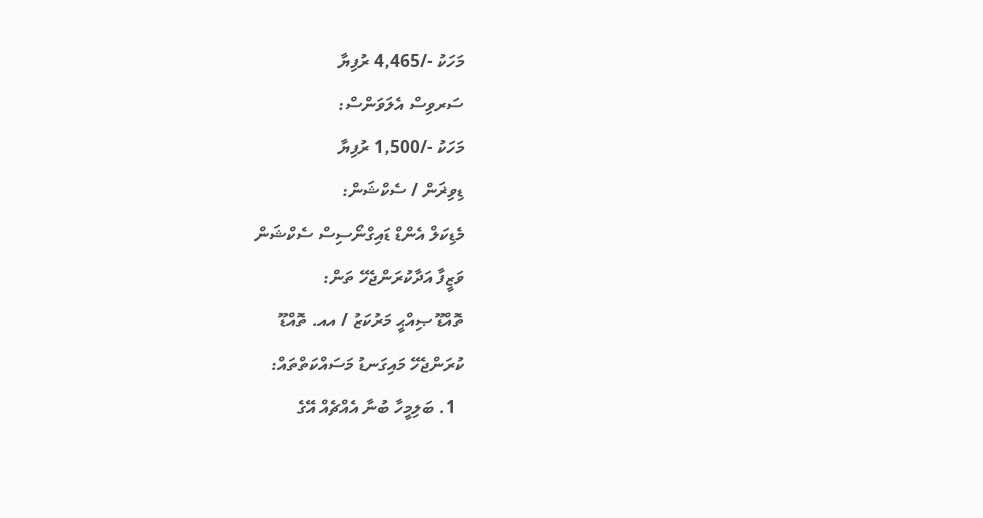މަހަކު -/4,465 ރުފިޔާ
ސަރވިސް އެލަވަންސް:
މަހަކު -/1,500 ރުފިޔާ
ޑިވިޜަން / ސެކްޝަން:
މެޑިކަލް އެންޑް ޑައިގްނޯސިސް ސެކްޝަން
ވަޒީފާ އަދާކުރަންޖެހޭ ތަން:
ތޮއްޑޫ ޞިއްޙީ މަރުކަޒު / އއ. ތޮއްޑޫ
ކުރަންޖެހޭ މައިގަނޑު މަސައްކަތްތައް:
  1. ބަލިމީހާ ބުނާ އެއްޗެއް އޭގެ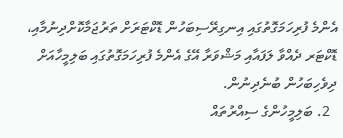އެންމެ ފުރިހަމަގޮތުގައި އިނގިރޭސިބަހުން ޑޮކްޓަރަށް ތަރުޖަމާކޮށްދިނުމާއި، ޑޮކްޓަރ ދެއްވާ ލަފައާއި މަޝްވަރާ އޭގެ އެންމެ ފުރިހަމަގޮތުގައި ބަލިމީހާއަށް ދިވެހިބަހުން ބުނެދިނުން.
  2. ބަލިމީހުންގެ ސިއްރުތައް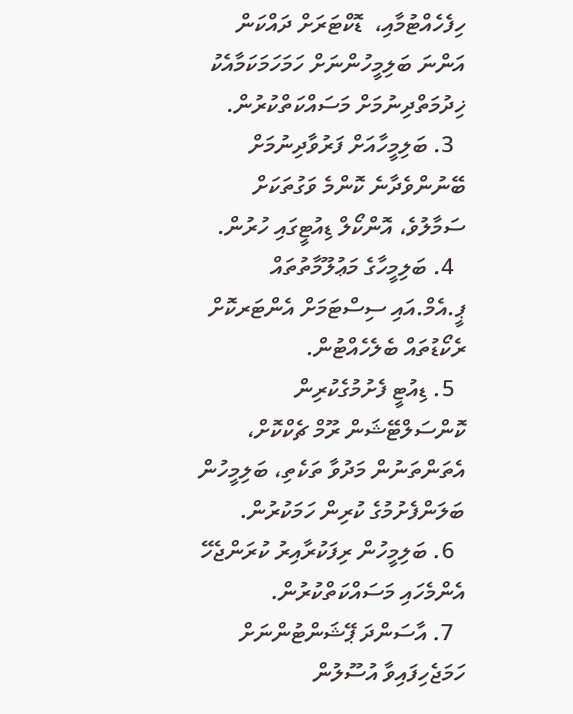ހިފެހެއްޓުމާއި،  ޑޮކްޓަރަށް ދައްކަން އަންނަ ބަލިމީހުންނަށް ހަމަހަމަކަމާއެކު ޚިދުމަތްދިނުމަށް މަސައްކަތްކުރުން.
  3. ބަލިމީހާއަށް ފަރުވާދިނުމަށް ބޭނުންވެދާނެ ކޮންމެ ވަގުތަކަށް ސަމާލުވެ، އޮންކޯލް ޑިއުޓީގައި ހުރުން.
  4. ބަލިމީހާގެ މަޢުލޫމާތުތައް ޕީ.އެމް.އައި ސިސްޓަމަށް އެންޓަރކޮށް ރެކޯޑުތައް ބެލެހެއްޓުން.
  5. ޑިއުޓީ ފެށުމުގެކުރިން ކޮންސަލްޓޭޝަން ރޫމް ޗެކްކޮށް، އެތަންތަނުން މަދުވާ ތަކެތި، ބަލިމީހުން ބަލަންފެށުމުގެ ކުރިން ހަމަކުރުން.
  6. ބަލިމީހުން ރިފަކުރާއިރު ކުރަންޖެހޭ އެންމެހައި މަސައްކަތްކުރުން.
  7. އާސަންދަ ޕޭޝަންޓުންނަށް ހަމަޖެހިފައިވާ އުސޫލުން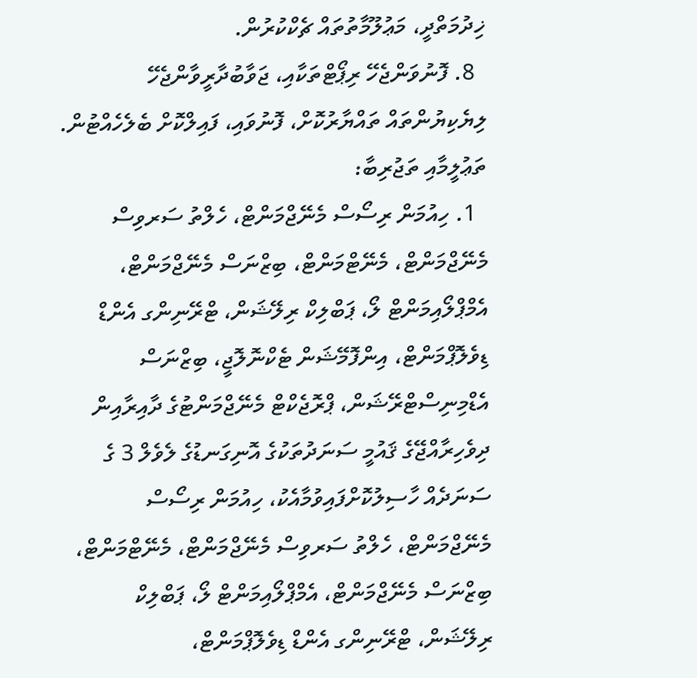ޚިދުމަތްދީ، މަޢުލޫމާތުތައް ޗެކްކުރުން.
  8. ފޮނުވަންޖެހޭ ރިޕޯޓްތަކާއި، ޖަވާބުދާރީވާންޖެހޭ ލިޔެކިޔުންތައް ތައްޔާރުކޮށް، ފޮނުވައި، ފައިލްކޮށް ބެލެހެއްޓުން.
ތަޢުލީމާއި ތަޖުރިބާ:
  1. ހިއުމަން ރިސޯސް މެނޭޖްމަންޓް، ހެލްތު ސަރވިސް މެނޭޖްމަންޓް، މެނޭޓްމަންޓް، ބިޒްނަސް މެނޭޖްމަންޓް، އެމްޕްލޯއިމަންޓް ލޯ، ޕަބްލިކް ރިލޭޝަން، ޓްރޭނިންގ އެންޑް ޑިވެލޮޕްމަންޓް، އިންފޮމޭޝަން ޓެކްނޮލޮޖީ، ބިޒްނަސް އެޑްމިނިސްޓްރޭޝަން، ޕްރޮޖެކްޓް މެނޭޖްމަންޓުގެ ދާއިރާއިން ދިވެހިރާއްޖޭގެ ޤައުމީ ސަނަދުތަކުގެ އޮނިގަނޑުގެ ލެވެލް 3 ގެ ސަނަދެއް ހާސިލުކޮށްފައިވުމާއެކު، ހިއުމަން ރިސޯސް މެނޭޖްމަންޓް، ހެލްތު ސަރވިސް މެނޭޖްމަންޓް، މެނޭޓްމަންޓް، ބިޒްނަސް މެނޭޖްމަންޓް، އެމްޕްލޯއިމަންޓް ލޯ، ޕަބްލިކް ރިލޭޝަން، ޓްރޭނިންގ އެންޑް ޑިވެލޮޕްމަންޓް،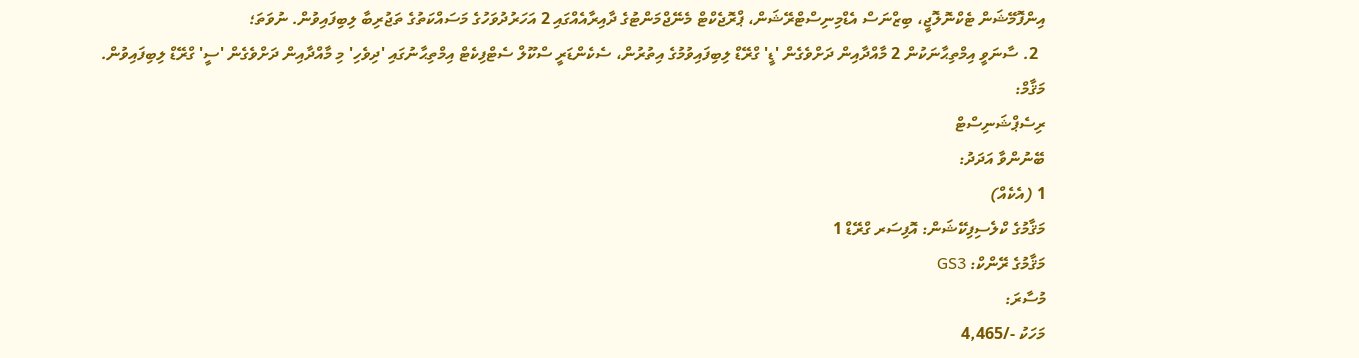އިންފޮމޭޝަން ޓެކްނޮލޮޖީ، ބިޒްނަސް އެޑްމިނިސްޓްރޭޝަން، ޕްރޮޖެކްޓް މެނޭޖްމަންޓުގެ ދާއިރާއެއްގައި 2 އަހަރުދުވަހުގެ މަސައްކަތުގެ ތަޖުރިބާ ލިބިފައިވުން. ނުވަތަ؛
  2. ސާނަވީ އިމްތިޙާނަކުން 2 މާއްދާއިން ދަށްވެގެން 'ޑީ' ގްރޭޑް ލިބިފައިވުމުގެ އިތުރުން، ސެކެންޑަރީ ސްކޫލް ސެޓްފިކެޓް އިމްތިޙާނުގައި 'ދިވެހި' މި މާއްދާއިން ދަށްވެގެން 'ސީ' ގްރޭޑް ލިބިފައިވުން.
މަޤާމް:
ރިސެޕްޝަނިސްޓް
ބޭނުންވާ އަދަދު:
1 (އެކެއް)
މަޤާމުގެ ކްލެސިފިކޭޝަން: އޮފިސަރ ގްރޭޑް 1
މަޤާމުގެ ރޭންކް: GS3
މުސާރަ:
މަހަކު -/4,465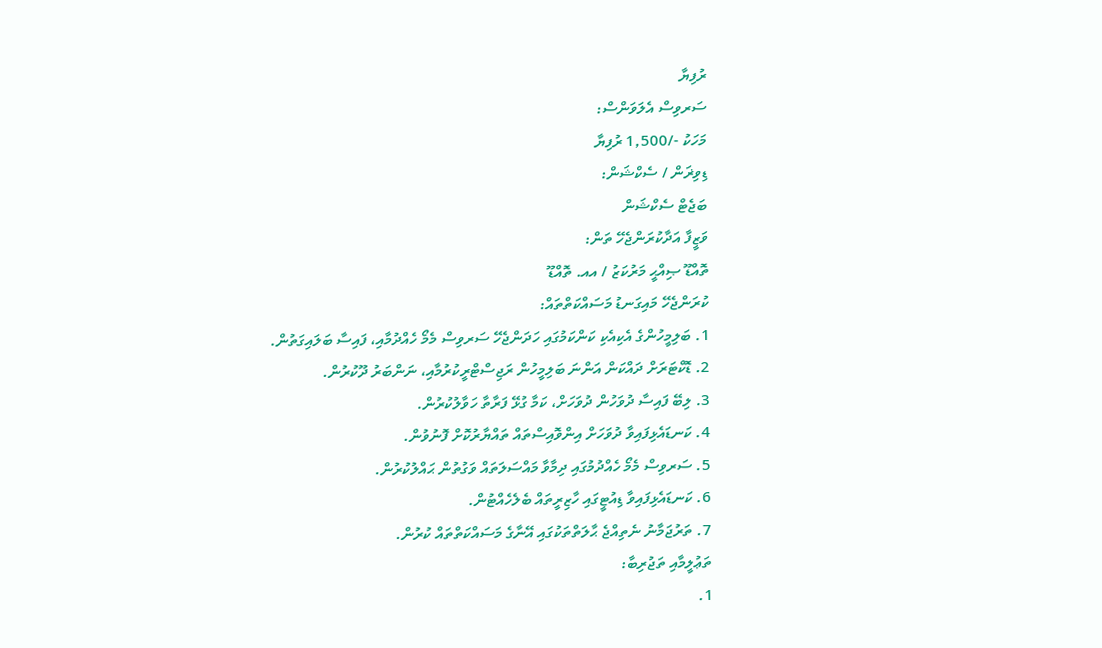ރުފިޔާ
ސަރވިސް އެލަވަންސް:
މަހަކު -/1,500 ރުފިޔާ
ޑިވިޜަން / ސެކްޝަން:
ބަޖެޓް ސެކްޝަން
ވަޒީފާ އަދާކުރަންޖެހޭ ތަން:
ތޮއްޑޫ ޞިއްޙީ މަރުކަޒު / އއ. ތޮއްޑޫ
ކުރަންޖެހޭ މައިގަނޑު މަސައްކަތްތައް:
1. ބަލިމީހުންގެ އެކިއެކި ކަންކަމުގައި ހަދަންޖެހޭ ސަރވިސް މެމޯ ހެއްދުމާއި، ފައިސާ ބަލައިގަތުން.
2. ޑޮކްޓަރަށް ދައްކަން އަންނަ ބަލިމީހުން ރަޖިސްޓްރީކުރުމާއި، ނަންބަރު ދޫކުރުން.
3. ލިބޭ ފައިސާ ދުވަހުން ދުވަހަށް، ކަމާ ގުޅޭ ފަރާތާ ހަވާލުކުރުން.
4. ކަނޑައެޅިފައިވާ ދުވަހަށް އިންވޮއިސްތައް ތައްޔާރުކޮށް ފޮނުވުން.
5. ސަރވިސް މެމޯ ހެއްދުމުގައި ދިމާވާ މައްސަލަތައް ވަގުތުން ޙައްލުކުރުން.
6. ކަނޑައެޅިފައިވާ ޑިއުޓީގައި ހާޒިރީތައް ބެލެހެއްޓުން.
7. ތަރުޖަމާނު ނެތިއްޖެ ޙާލަތްތަކުގައި އޭނާގެ މަސައްކަތްތައް ކުރުން.
ތަޢުލީމާއި ތަޖުރިބާ:
1.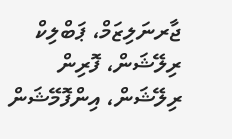ޖާރނަލިޒަމް، ޕަބްލިކް ރިލޭޝަން، ފޮރިން ރިލޭޝަން، އިންފޮމޭޝަން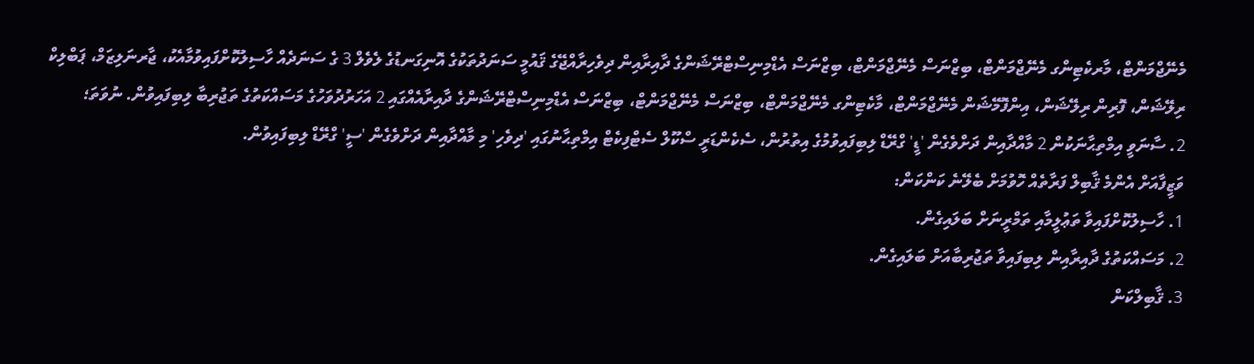މެނޭޖްމަންޓް، މާރކެޓިންގ މެނޭޖްމަންޓް، ބިޒްނަސް މެނޭޖްމަންޓް، ބިޒްނަސް އެޑްމިނިސްޓްރޭޝަންގެ ދާއިރާއިން ދިވެހިރާއްޖޭގެ ޤައުމީ ސަނަދުތަކުގެ އޮނިގަނޑުގެ ލެވެލް 3 ގެ ސަނަދެއް ހާސިލުކޮށްފައިވުމާއެކު، ޖާރނަލިޒަމް، ޕަބްލިކް ރިލޭޝަން، ފޮރިން ރިލޭޝަން، އިންފޮމޭޝަން މެނޭޖްމަންޓް، މާކެޓިންގ މެނޭޖްމަންޓް، ބިޒްނަސް މެނޭޖްމަންޓް، ބިޒްނަސް އެޑްމިނިސްޓްރޭޝަންގެ ދާއިރާއެއްގައި 2 އަހަރުދުވަހުގެ މަސައްކަތުގެ ތަޖުރިބާ ލިބިފައިވުން. ނުވަތަ؛
2. ސާނަވީ އިމްތިޙާނަކުން 2 މާއްދާއިން ދަށްވެގެން 'ޑީ' ގްރޭޑް ލިބިފައިވުމުގެ އިތުރުން، ސެކެންޑަރީ ސްކޫލް ސެޓްފިކެޓް އިމްތިޙާނުގައި 'ދިވެހި' މި މާއްދާއިން ދަށްވެގެން 'ސީ' ގްރޭޑް ލިބިފައިވުން.
ވަޒީފާއަށް އެންމެ ޤާބިލް ފަރާތެއް ހޮވުމަށް ބެލޭނެ ކަންކަން:
1. ހާސިލުކޮށްފައިވާ ތަޢުލީމާއި ތަމްރީނަށް ބަލައިގެން.
2. މަސައްކަތުގެ ދާއިރާއިން ލިބިފައިވާ ތަޖުރިބާއަށް ބަލައިގެން.
3. ޤާބިލްކަން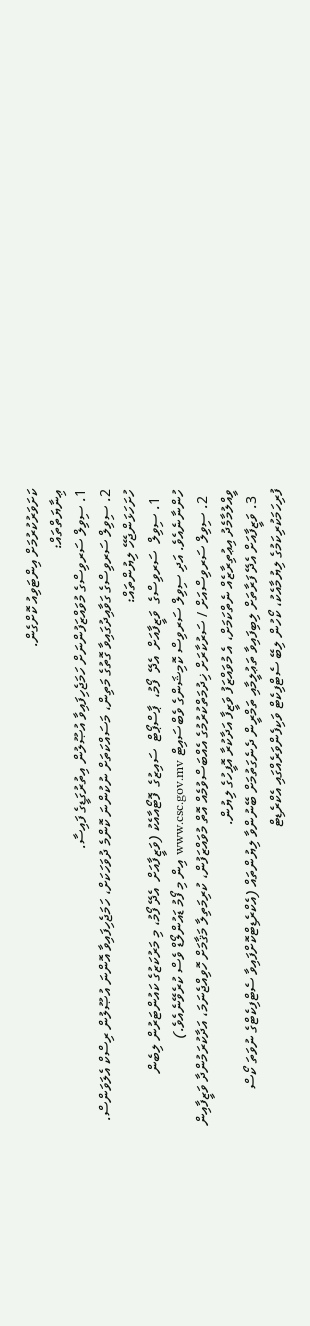ކަށަވަރުކުރުމަށް އިންޓަވިއު ކޮށްގެން.
ޢިނާޔަތްތައް:
1. ސިވިލް ސަރވިސްގެ މުވައްޒަފުންނަށް ހަމަޖެހިފައިވާ އުޞޫލުން އިތުރުގަޑީގެ ފައިސާ.
2. ސިވިލް ސަރވިސްގެ ގަވާއިދުގައިވާ ގޮތުގެ މަތިން، މަސައްކަތަށް ނުކުންނަ ކޮންމެ ދުވަހަކަށް، ހަމަޖެހިފައިވާ އޮންނަ އުޞޫލުން ރިސްކް އެލަވަންސް.
ހުށަހަޅަންޖެހޭ ލިޔުންތައް:
  1. ސިވިލް  ސަރވިސްގެ  ވަޒީފާއަށް  އެދޭ  ފޯމު،  ޕާސްޕޯޓް  ސައިޒުގެ  ފޮޓޯއާއެކު (ވަޒީފާއަށް  އެދޭ ފޯމު، މި މަރުކަޒުގެ ކައުންޓަރުން ލިބެން ހުންނާނެއެވެ. އަދި ސިވިލް ސަރވިސް ކޮމިޝަންގެ ވެބްސައިޓް www.csc.gov.mv އިން މި ފޯމު ޑައުންލޯޑް ވެސް ކުރެވޭނެއެވެ.)
  2. ސިވިލް ސަރވިސްއަށް / ސަރުކާރަށް ޚިދުމަތްކުރުމުގެ އެއްބަސްވުމެއް އޮތް މުވައްޒަފުން، ކުރިމަތިލާ މަޤާމަށް ހޮވިއްޖެނަމަ، އަދާކުރަމުންދާ ވަޒީފާއިން ވީއްލުމާމެދު އިޢުތިރާޒެއް ނެތްކަމަށް، އެ މުވައްޒަފު ވަޒީފާ އަދާކުރާ އޮފީހުގެ ލިޔުން.
  3. ވަޒީފާއަށް އެދޭ ފަރާތަށް ލިބިފައިވާ ތަޢުލީމާއި ތަމްރީން ދެނެގަތުމަށް ބޭނުންވާ ލިޔުންތައް (އެކްރެޑިޓްކޮށްފައިވާ ސެޓްފިކެޓްގެ ނުވަތަ ކޯސް ފުރިހަމަކުރިކަމުގެ ލިޔުމާއެކު، ކޯހުން ލިބޭ ސެޓްފިކެޓް ވަކިފެންވަރެއްގައި އެކްރެޑިޓް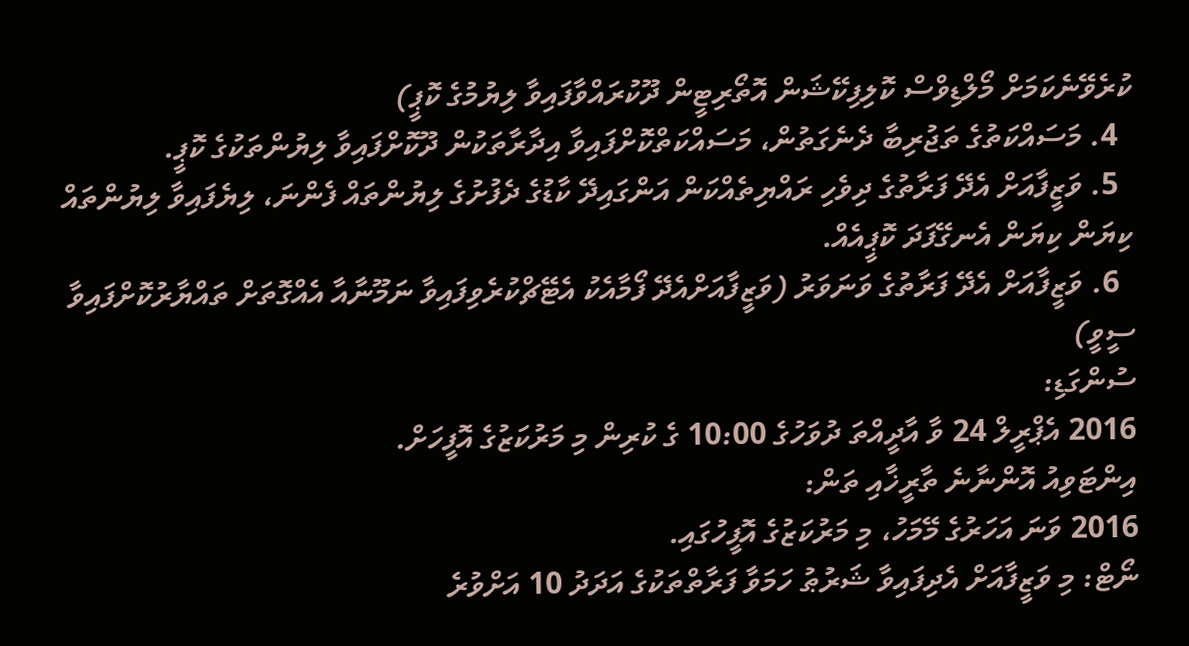ކުރެވޭނެކަމަށް މޯލްޑިވްސް ކޮލިފިކޭޝަން އޮތޯރިޓީން ދޫކުރައްވާފައިވާ ލިޔުމުގެ ކޮޕީ)
  4. މަސައްކަތުގެ ތަޖުރިބާ ދެނެގަތުން، މަސައްކަތްކޮށްފައިވާ އިދާރާތަކުން ދޫކޮށްފައިވާ ލިޔުންތަކުގެ ކޮޕީ.
  5. ވަޒީފާއަށް އެދޭ ފަރާތުގެ ދިވެހި ރައްޔިތެއްކަން އަންގައިދޭ ކާޑުގެ ދެފުށުގެ ލިޔުންތައް ފެންނަ، ލިޔެފައިވާ ލިޔުންތައް ކިޔަން ކިޔަން އެނގޭފަދަ ކޮޕީއެއް.
  6. ވަޒީފާއަށް އެދޭ ފަރާތުގެ ވަނަވަރު (ވަޒީފާއަށްއެދޭ ފޯމާއެކު އެޓޭޗްކުރެވިފައިވާ ނަމޫނާއާ އެއްގޮތަށް ތައްޔާރުކޮށްފައިވާ ސީވީ)
ސުންގަޑި:
2016 އެޕްރީލް 24 ވާ އާދީއްތަ ދުވަހުގެ 10:00 ގެ ކުރިން މި މަރުކަޒުގެ އޮފީހަށް.
އިންޓަވިއު އޮންނާނެ ތާރީޚާއި ތަން:
2016 ވަނަ އަހަރުގެ މޭމަހު، މި މަރުކަޒުގެ އޮފީހުގައި.
ނޯޓް: މި ވަޒީފާއަށް އެދިފައިވާ ޝަރުޠު ހަމަވާ ފަރާތްތަކުގެ އަދަދު 10 އަށްވުރެ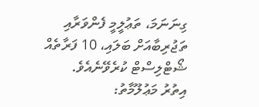ގިނަނަމަ، ތަޢުލީމީ ފެންވަރާއި ތަޖުރިބާއަށް ބަލައި، 10 ފަރާތެއް ޝޯޓްލިސްޓް ކުރެވޭނެއެވެ.
އިތުރު މަޢުލޫމާތު: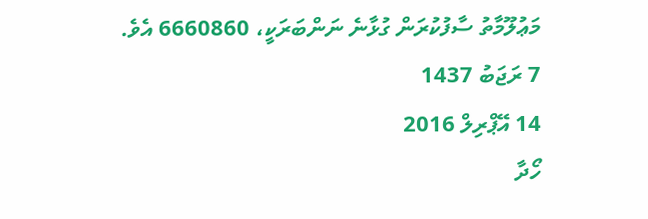މަޢުލޫމާތު ސާފުކުރަން ގުޅާނެ ނަންބަރަކީ، 6660860 އެވެ.
7 ރަޖަބު 1437
14 އޭޕްރިލް 2016
ހޯދާ